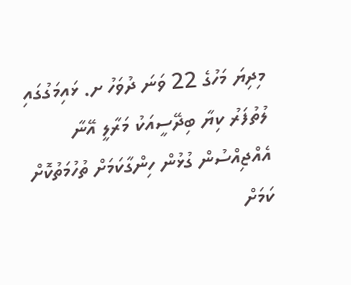މިދިޔަ މަހުގެ 22 ވަނަ ދުވަހު ށ. ޅައިމަގުގައި ލުތުފަރު ކިޔާ ބިދޭސީއަކު މަރާލީ އޭނާ އެއްޖިއްސުން ގުޅުން ހިންގާކަމަށް ތުހުމަތުކޮށް ކަމަށް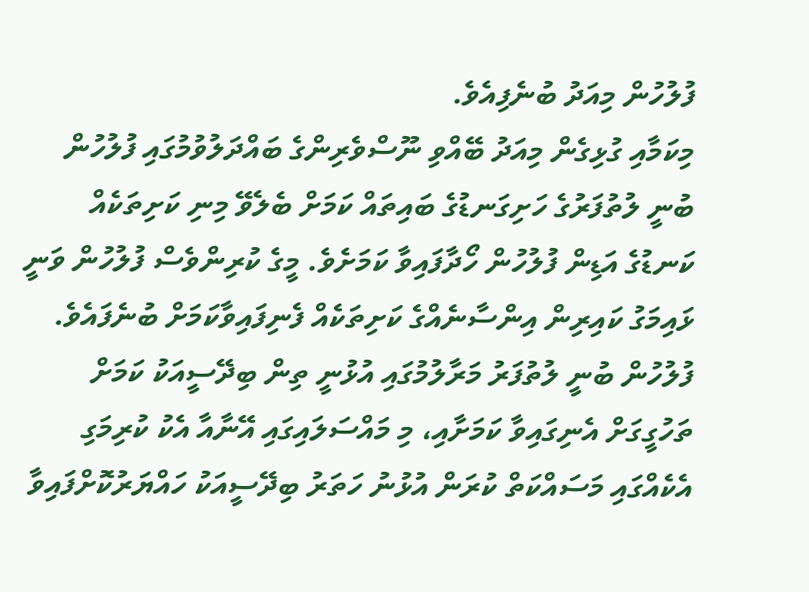ފުލުހުން މިއަދު ބުނެފިއެވެ.
މިކަމާއި ގުޅިގެން މިއަދު ބޭއްވި ނޫސްވެރިންގެ ބައްދަލުވުމުގައި ފުލުހުން ބުނީ ލުތުފަރުގެ ހަށިގަނޑުގެ ބައިތައް ކަމަށް ބެލެވޭ މިނި ކަށިތަކެއް ކަނޑުގެ އަޑިން ފުލުހުން ހޯދާފައިވާ ކަމަށެވެ. މީގެ ކުރިންވެސް ފުލުހުން ވަނީ ޅައިމަގު ކައިރިން އިންސާނެއްގެ ކަށިތަކެއް ފެނިފައިވާކަމަށް ބުނެފައެވެ. ފުލުހުން ބުނީ ލުތުފަރު މަރާލުމުގައި އުޅުނީ ތިން ބިދޭސީއަކު ކަމަށް ތަހުގީގަށް އެނިގައިވާ ކަމަށާއި، މި މައްސަލައިގައި އޭނާއާ އެކު ކުރިމަގި އެކެއްގައި މަސައްކަތް ކުރަން އުޅުނު ހަތަރު ބިދޭސީއަކު ހައްޔަރުކޮށްފައިވާ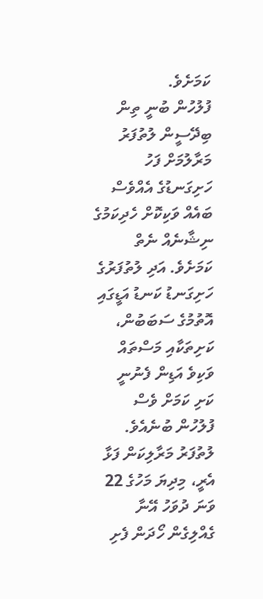ކަމަށެވެ.
ފުލުހުން ބުނީ ތިން ބިދޭސީން ލުތުފަރު މަރާލުމަށް ފަހު ހަށިގަނޑުގެ އެއްވެސް ބައެއް ވަކިކޮށް ހެދިކަމުގެ ނިޝާނެއް ނެތް ކަމަށެވެ. އަދި ލުތުފަރުގެ ހަށިގަނޑު ކަނޑު އަޑީގައި އޮތުމުގެ ސަބަބުން، ކަށިތަކާއި މަސްތައް ވަކިވެ އަޑިން ފެނުނީ ކަށި ކަމަށް ވެސް ފުލުހުން ބުނެއެވެ.
ލުތުފަރު މަރާލިކަން ފަޅާ އެރީ، މިދިޔަ މަހުގެ 22 ވަނަ ދުވަހު އޭނާ ގެއްލިގެން ހޯދަން ފެށި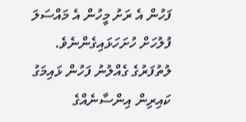ފަހުން އެ ރަށު މީހުން އެ މައްސަލަ ފުލުހަށް ހުށަހަޅައިގެންނެވެ. ލުތުފަރުގެ ގެއްލުނު ފަހުން ޅައިމަގު ކައިރިން އިންސާނެއްގެ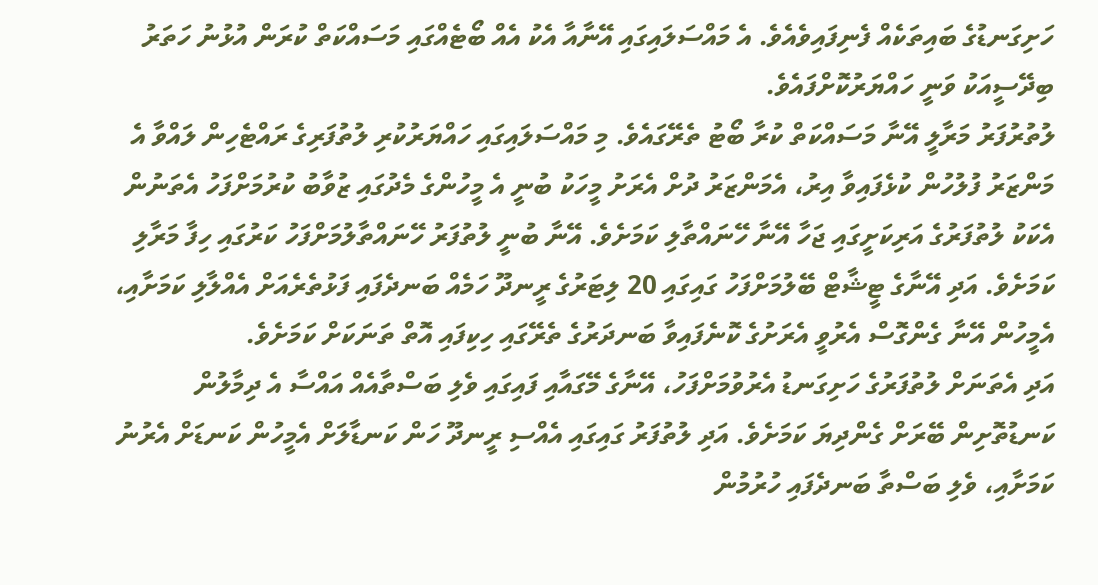ހަށިގަނޑުގެ ބައިތަކެއް ފެނިފައިވެއެވެ. އެ މައްސަލައިގައި އޭނާއާ އެކު އެއް ބޯޓެއްގައި މަސައްކަތް ކުރަން އުޅުނު ހަތަރު ބިދޭސީއަކު ވަނީ ހައްޔަރުކޮށްފައެވެ.
ލުތުރުފަރު މަރާލީ އޭނާ މަސައްކަތް ކުރާ ބޯޓު ތެރޭގައެވެ. މި މައްސަލައިގައި ހައްޔަރުކުރި ލުތުފަރިގެ ރައްޓެހިން ލައްވާ އެ މަންޒަރު ފުލުހުން ކުޅެފައިވާ އިރު، އެމަންޒަރު ދުށް އެރަށު މީހަކު ބުނީ އެ މީހުންގެ މެދުގައި ޒުވާބު ކުރުމަށްފަހު އެތަނުން އެކަކު ލުތުފަރުގެ އަރިކަށީގައި ޖަހާ އޭނާ ހޭނައްތާލި ކަމަށެވެ. އޭނާ ބުނީ ލުތުފަރު ހޭނައްތާލުމަށްފަހު ކަރުގައި ހިފާ މަރާލި ކަމަށެވެ. އަދި އޭނާގެ ޓީޝާޓް ބޭލުމަށްފަހު ގައިގައި 20 ލިޓަރުގެ ރީނދޫ ހަމެއް ބަނދެފައި ފަޅުތެރެއަށް އެއްލާލި ކަމަށާއި، އެމީހުން އޭނާ ގެންގޮސް އެރުވީ އެރަށުގެ ކޮނެފައިވާ ބަނދަރުގެ ތެރޭގައި ހިކިފައި އޮތް ތަނަކަށް ކަމަށެވެ.
އަދި އެތަނަށް ލުތުފަރުގެ ހަށިގަނޑު އެރުވުމަށްފަހު، އޭނާގެ މޭގައާއި ފައިގައި ވެލި ބަސްތާއެއް އައްސާ އެ ދިމާލުން ކަނޑުތޮށިން ބޭރަށް ގެންދިޔަ ކަމަށެވެ. އަދި ލުތުފަރު ގައިގައި އެއްސި ރީނދޫ ހަން ކަނޑާލަށް އެމީހުން ކަނޑަށް އެރުނު ކަމަށާއި، ވެލި ބަސްތާ ބަނދެފައި ހުރުމުން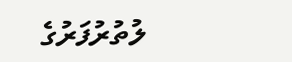ލުތުރުފަރުގެ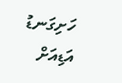ހަށިގަނޑު އަޑިއަށް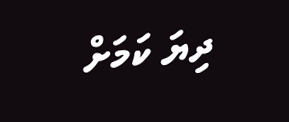ދިޔަ ކަމަށް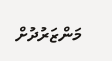މަންޒަރުދުށް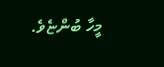މީހާ ބުންޏެވެ.